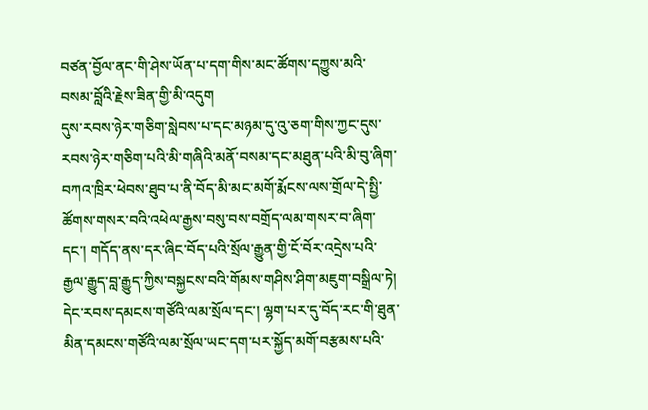བཙན་བྱོལ་ནང་གི་ཤེས་ཡོན་པ་དག་གིས་མང་ཚོགས་དཀྱུས་མའི་བསམ་བློའི་རྗེས་ཟིན་གྱི་མི་འདུག
དུས་རབས་ཉེར་གཅིག་སླེབས་པ་དང་མཉམ་དུ་འུ་ཅག་གིས་ཀྱང་དུས་རབས་ཉེར་གཅིག་པའི་མི་གཞིའི་མནོ་བསམ་དང་མཐུན་པའི་མི་བུ་ཞིག་བཀའ་ཁྲིར་ཕེབས་ཐུབ་པ་ནི་བོད་མི་མང་མགོ་རྨོངས་ལས་གྲོལ་དེ་སྤྱི་ཚོགས་གསར་བའི་འཕེལ་རྒྱས་བསུ་བས་བགྲོད་ལམ་གསར་བ་ཞིག་དང་། གདོད་ནས་དར་ཞིང་བོད་པའི་སྲོལ་རྒྱུན་གྱི་ངོ་བོར་འདྲེས་པའི་རྒྱལ་རྒྱུད་བླ་རྒྱུད་ཀྱིས་བསྐྱངས་བའི་གོམས་གཤིས་ཤིག་མཇུག་བསྒྲིལ་ཏེ། དེང་རབས་དམངས་གཙོའི་ལམ་སྲོལ་དང་། ལྷག་པར་དུ་བོད་རང་གི་ཐུན་མིན་དམངས་གཙོའི་ལམ་སྲོལ་ཡང་དག་པར་སྐྱོད་མགོ་བརྩམས་པའི་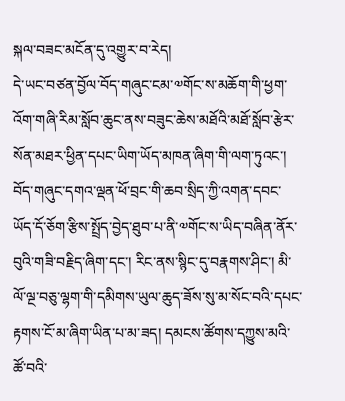སྐལ་བཟང་མངོན་དུ་འགྱུར་བ་རེད།
དེ་ཡང་བཙན་བྱོལ་བོད་གཞུང་ངམ་༧གོང་ས་མཆོག་གི་ཕྱག་འོག་གཞི་རིམ་སློབ་ཆུང་ནས་བཟུང་ཆེས་མཐོའི་མཐོ་སློབ་རྩེར་སོན་མཐར་ཕྱིན་དཔང་ཡིག་ཡོད་མཁན་ཞིག་གི་ལག་ཏུའང་། བོད་གཞུང་དགའ་ལྡན་ཕོ་བྲང་གི་ཆབ་སྲིད་ཀྱི་འགན་དབང་ཡོད་དོ་ཅོག་རྩིས་སྤྲོད་བྱེད་ཐུབ་པ་ནི་༧གོང་ས་ཡིད་བཞིན་ནོར་བུའི་གཟི་བརྗིད་ཞིག་དང་། རིང་ནས་སྙིང་དུ་བརྣགས་ཤིང་། མི་ལོ་ལྔ་བཅུ་ལྷག་གི་དམིགས་ཡུལ་ཆུད་ཟོས་སུ་མ་སོང་བའི་དཔང་རྟགས་ངོ་མ་ཞིག་ཡིན་པ་མ་ཟད། དམངས་ཚོགས་དཀྱུས་མའི་ཚོ་བའི་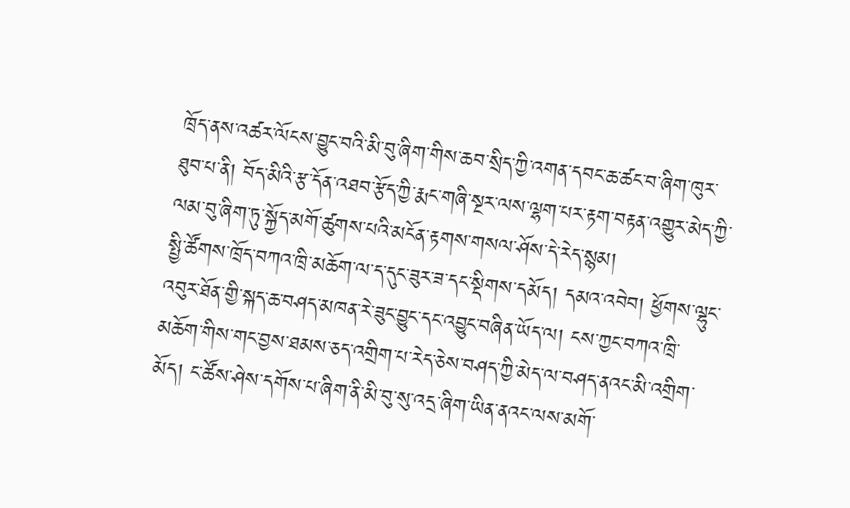ཁྲོད་ནས་འཚར་ལོངས་བྱུང་བའི་མི་བུ་ཞིག་གིས་ཆབ་སྲིད་ཀྱི་འགན་དབང་ཆ་ཚང་བ་ཞིག་ཁུར་ཐུབ་པ་ནི། བོད་མིའི་རྩ་དོན་འཐབ་རྩོད་ཀྱི་རྨང་གཞི་སྔར་ལས་ལྷག་པར་རྟག་བརྟན་འགྱུར་མེད་ཀྱི་ལམ་བུ་ཞིག་ཏུ་སྐྱོད་མགོ་ཚུགས་པའི་མངོན་རྟགས་གསལ་ཤོས་དེ་རེད་སྙམ།
སྤྱི་ཚོགས་ཁྲོད་བཀའ་ཁྲི་མཆོག་ལ་ད་དུང་ཟུར་ཟ་དང་སྡིགས་དམོད། དམའ་འབེབ། ཕྱོགས་ལྷུང་འབུར་ཐོན་གྱི་སྐད་ཆ་བཤད་མཁན་རེ་ཟུང་བྱུང་དང་འབྱུང་བཞིན་ཡོད་ལ། ངས་ཀྱང་བཀའ་ཁྲི་མཆོག་གིས་གང་བྱས་ཐམས་ཅད་འགྲིག་པ་རེད་ཅེས་བཤད་ཀྱི་མེད་ལ་བཤད་ནའང་མི་འགྲིག་མོད། ང་ཚོས་ཤེས་དགོས་པ་ཞིག་ནི་མི་བུ་སུ་འདྲ་ཞིག་ཡིན་ནའང་ལས་མགོ་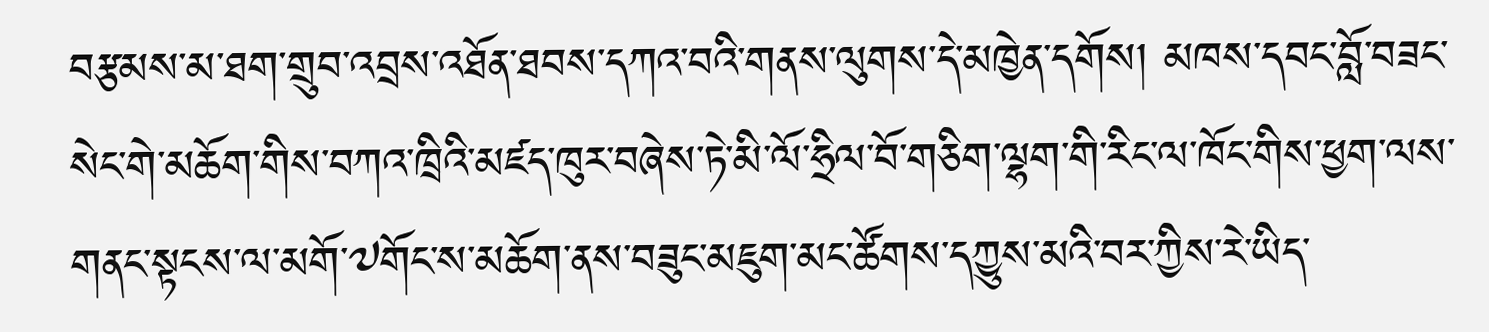བརྩམས་མ་ཐག་གྲུབ་འབྲས་འཐོན་ཐབས་དཀའ་བའི་གནས་ལུགས་དེ་མཁྱེན་དགོས། མཁས་དབང་བློ་བཟང་སེང་གེ་མཆོག་གིས་བཀའ་ཁྲིའི་མཛད་ཁུར་བཞེས་ཏེ་མི་ལོ་ཧྲིལ་བོ་གཅིག་ལྷག་གི་རིང་ལ་ཁོང་གིས་ཕྱག་ལས་གནང་སྟངས་ལ་མགོ་༧གོང་ས་མཆོག་ནས་བཟུང་མཇུག་མང་ཚོགས་དཀྱུས་མའི་བར་ཀྱིས་རེ་ཡིད་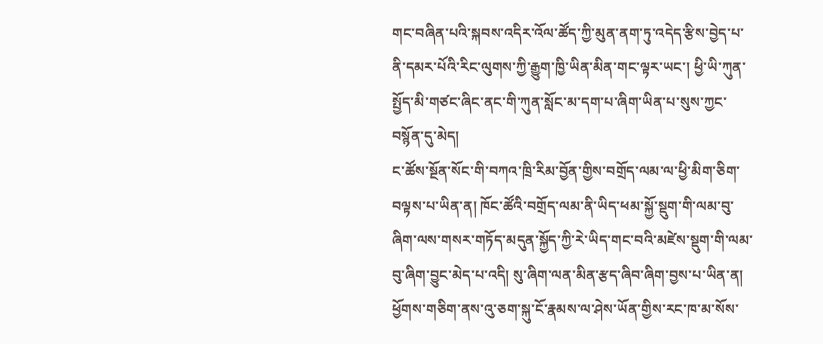གང་བཞིན་པའི་སྐབས་འདིར་འོལ་ཚོད་ཀྱི་མུན་ནག་ཏུ་འདེད་རྩིས་བྱེད་པ་ནི་དམར་པོའི་རིང་ལུགས་ཀྱི་རྒྱུག་ཁྱི་ཡིན་མིན་གང་ལྟར་ཡང་། ཕྱི་ཡི་ཀུན་སྤྱོད་མི་གཙང་ཞིང་ནང་གི་ཀུན་སློང་མ་དག་པ་ཞིག་ཡིན་པ་སུས་ཀྱང་བསྙོན་དུ་མེད།
ང་ཚོས་སྔོན་སོང་གི་བཀའ་ཁྲི་རིམ་བྱོན་གྱིས་བགྲོད་ལམ་ལ་ཕྱི་མིག་ཅིག་བལྟས་པ་ཡིན་ན། ཁོང་ཚོའི་བགྲོད་ལམ་ནི་ཡིད་ཕམ་སྐྱོ་སྡུག་གི་ལམ་བུ་ཞིག་ལས་གསར་གཏོད་མདུན་སྐྱོད་ཀྱི་རེ་ཡིད་གང་བའི་མཛེས་སྡུག་གི་ལམ་བུ་ཞིག་བྱུང་མེད་པ་འདི། སུ་ཞིག་ལན་མིན་རྩད་ཞིབ་ཞིག་བྱས་པ་ཡིན་ན། ཕྱོགས་གཅིག་ནས་འུ་ཅག་སྐུ་ངོ་རྣམས་ལ་ཤེས་ཡོན་གྱིས་རང་ཁ་མ་སོས་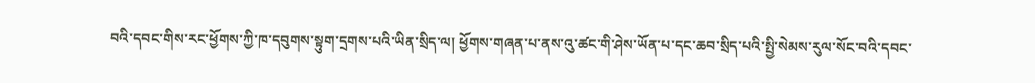བའི་དབང་གིས་རང་ཕྱོགས་ཀྱི་ཁ་དབུགས་སྟུག་དྲགས་པའི་ཡིན་སྲིད་ལ། ཕྱོགས་གཞན་པ་ནས་འུ་ཚང་གི་ཤེས་ཡོན་པ་དང་ཆབ་སྲིད་པའི་སྤྱི་སེམས་རུལ་སོང་བའི་དབང་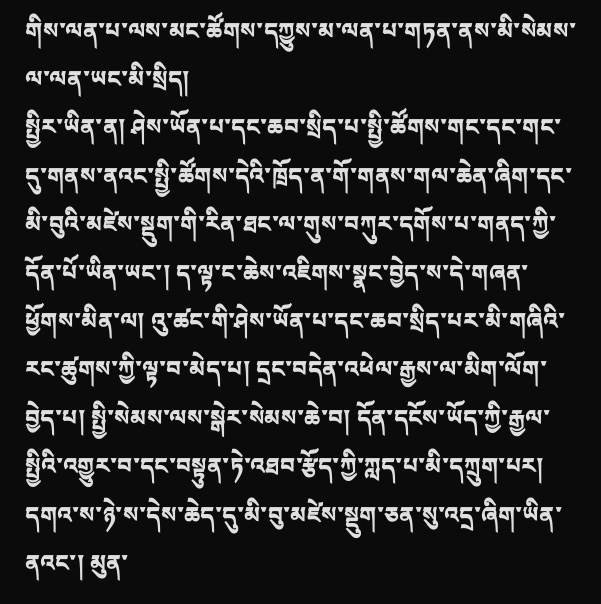གིས་ལན་པ་ལས་མང་ཚོགས་དཀྱུས་མ་ལན་པ་གཏན་ནས་མི་སེམས་ལ་ལན་ཡང་མི་སྲིད།
སྤྱིར་ཡིན་ན། ཤེས་ཡོན་པ་དང་ཆབ་སྲིད་པ་སྤྱི་ཚོགས་གང་དང་གང་དུ་གནས་ནའང་སྤྱི་ཚོགས་དེའི་ཁྲོད་ན་གོ་གནས་གལ་ཆེན་ཞིག་དང་མི་བུའི་མཛེས་སྡུག་གི་རིན་ཐང་ལ་གུས་བཀུར་དགོས་པ་གནད་ཀྱི་དོན་པོ་ཡིན་ཡང་། ད་ལྟ་ང་ཆེས་འཇིགས་སྣང་བྱེད་ས་དེ་གཞན་ཕྱོགས་མིན་ལ། འུ་ཚང་གི་ཤེས་ཡོན་པ་དང་ཆབ་སྲིད་པར་མི་གཞིའི་རང་ཚུགས་ཀྱི་ལྟ་བ་མེད་པ། དྲང་བདེན་འཕེལ་རྒྱས་ལ་མིག་ལོག་བྱེད་པ། སྤྱི་སེམས་ལས་སྒེར་སེམས་ཆེ་བ། དོན་དངོས་ཡོད་ཀྱི་རྒྱལ་སྤྱིའི་འགྱུར་བ་དང་བསྟུན་ཏེ་འཐབ་རྩོད་ཀྱི་ཀླད་པ་མི་དཀྲུག་པར། དགའ་ས་ཉེ་ས་དེས་ཆེད་དུ་མི་བུ་མཛེས་སྡུག་ཅན་སུ་འདྲ་ཞིག་ཡིན་ནའང་། མུན་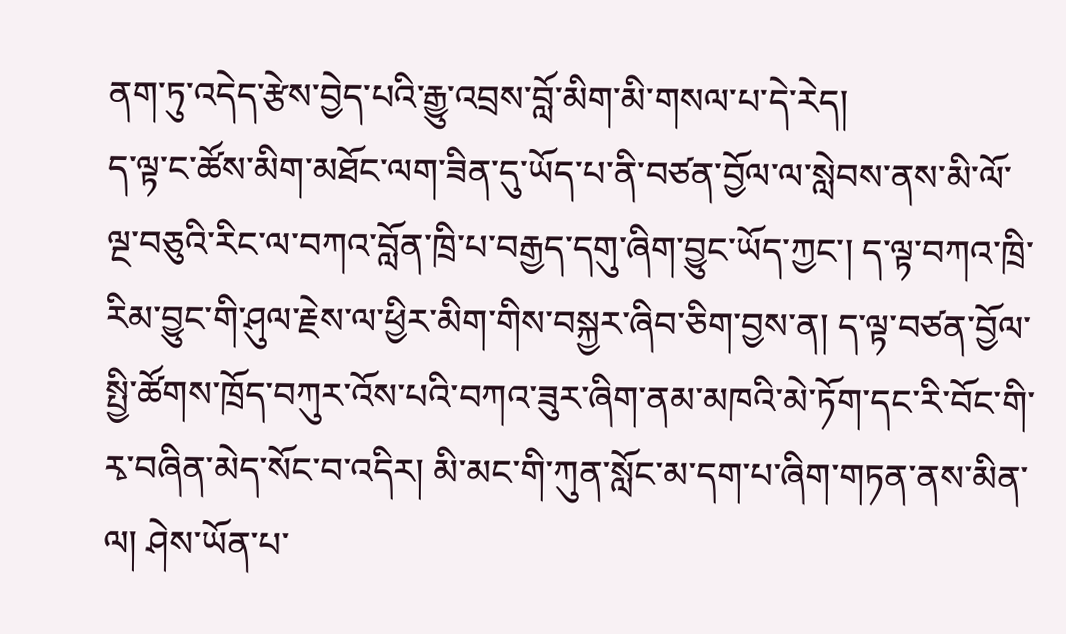ནག་ཏུ་འདེད་རྩེས་བྱེད་པའི་རྒྱུ་འབྲས་བློ་མིག་མི་གསལ་པ་དེ་རེད།
ད་ལྟ་ང་ཚོས་མིག་མཐོང་ལག་ཟིན་དུ་ཡོད་པ་ནི་བཙན་བྱོལ་ལ་སླེབས་ནས་མི་ལོ་ལྔ་བཅུའི་རིང་ལ་བཀའ་བློན་ཁྲི་པ་བརྒྱད་དགུ་ཞིག་བྱུང་ཡོད་ཀྱང་། ད་ལྟ་བཀའ་ཁྲི་རིམ་བྱུང་གི་ཤུལ་རྗེས་ལ་ཕྱིར་མིག་གིས་བསྐྱར་ཞིབ་ཅིག་བྱས་ན། ད་ལྟ་བཙན་བྱོལ་སྤྱི་ཚོགས་ཁྲོད་བཀུར་འོས་པའི་བཀའ་ཟུར་ཞིག་ནམ་མཁའི་མེ་ཏོག་དང་རི་བོང་གི་རྭ་བཞིན་མེད་སོང་བ་འདིར། མི་མང་གི་ཀུན་སློང་མ་དག་པ་ཞིག་གཏན་ནས་མིན་ལ། ཤེས་ཡོན་པ་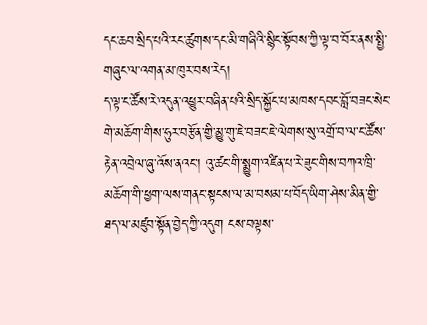དང་ཆབ་སྲིད་པའི་རང་ཚུགས་དང་མི་གཞིའི་སྙིང་སྟོབས་ཀྱི་ལྟ་བ་བོར་ནས་སྤྱི་གཞུང་ལ་འགན་མ་ཁུར་བས་རེད།
ད་ལྟ་ང་ཚོས་རེ་འདུན་འཕྱུར་བཞིན་པའི་སྲིད་སྐྱོང་པ་མཁས་དབང་བློ་བཟང་སེང་གེ་མཆོག་གིས་ཧུར་བརྩོན་གྱི་མྱུ་གུ་ཇེ་བཟང་ཇེ་ལེགས་སུ་འགྲོ་བ་ལ་ང་ཚོས་རྟེན་འབྲེལ་ཞུ་འོས་ནའང་། འུ་ཚང་གི་སྨྱུག་འཛིན་པ་རེ་ཟུང་གིས་བཀའ་ཁྲི་མཆོག་གི་ཕྱག་ལས་གནང་སྟངས་ལ་མ་བསམ་པ་བོད་ཡིག་ཤེས་མིན་གྱི་ཐད་ལ་མཛུབ་སྟོན་བྱེད་ཀྱི་འདུག ངས་བལྟས་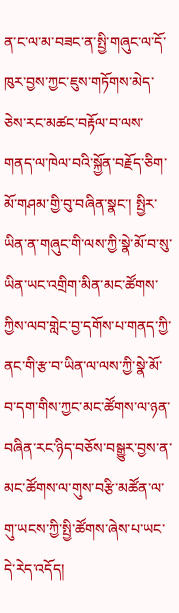ན་ང་ལ་མ་བཟང་ན་སྤྱི་གཞུང་ལ་དོ་ཁུར་བྱས་ཀྱང་ཇུས་གཏོགས་མེད་ཅེས་རང་མཚང་བརྟོལ་བ་ལས་གནད་ལ་ཁེལ་བའི་སྐྱོན་བརྗོད་ཅིག་མོ་གཤམ་གྱི་བུ་བཞིན་སྣང་། སྤྱིར་ཡིན་ན་གཞུང་གི་ལས་ཀྱི་སྣེ་མོ་བ་སུ་ཡིན་ཡང་འགྲིག་མིན་མང་ཚོགས་ཀྱིས་ལབ་གླེང་བྱ་དགོས་པ་གནད་ཀྱི་ནང་གི་རྩ་བ་ཡིན་ལ་ལས་ཀྱི་སྣེ་མོ་བ་དག་གིས་ཀྱང་མང་ཚོགས་ལ་ཉན་བཞིན་རང་ཉིད་བཅོས་བསྒྱུར་བྱས་ན་མང་ཚོགས་ལ་གུས་བརྩི་མཚོན་ལ་གུ་ཡངས་ཀྱི་སྤྱི་ཚོགས་ཞེས་པ་ཡང་དེ་རེད་འདོད།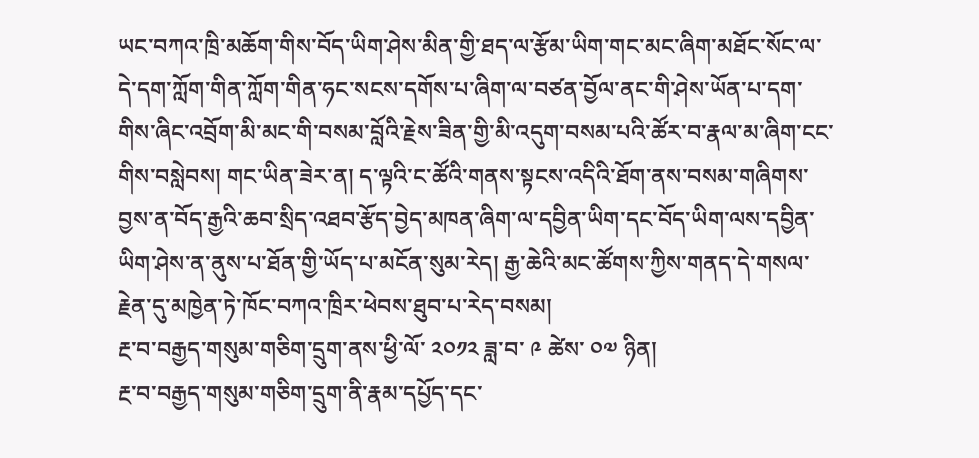ཡང་བཀའ་ཁྲི་མཆོག་གིས་བོད་ཡིག་ཤེས་མིན་གྱི་ཐད་ལ་རྩོམ་ཡིག་གང་མང་ཞིག་མཐོང་སོང་ལ་དེ་དག་ཀློག་གིན་ཀློག་གིན་ཧང་སངས་དགོས་པ་ཞིག་ལ་བཙན་བྱོལ་ནང་གི་ཤེས་ཡོན་པ་དག་གིས་ཞིང་འབྲོག་མི་མང་གི་བསམ་བློའི་རྗེས་ཟིན་གྱི་མི་འདུག་བསམ་པའི་ཚོར་བ་རྣལ་མ་ཞིག་ངང་གིས་བསླེབས། གང་ཡིན་ཟེར་ན། ད་ལྟའི་ང་ཚོའི་གནས་སྟངས་འདིའི་ཐོག་ནས་བསམ་གཞིགས་བྱས་ན་བོད་རྒྱའི་ཆབ་སྲིད་འཐབ་རྩོད་བྱེད་མཁན་ཞིག་ལ་དབྱིན་ཡིག་དང་བོད་ཡིག་ལས་དབྱིན་ཡིག་ཤེས་ན་ནུས་པ་ཐོན་གྱི་ཡོད་པ་མངོན་སུམ་རེད། རྒྱ་ཆེའི་མང་ཚོགས་ཀྱིས་གནད་དེ་གསལ་རྗེན་དུ་མཁྱེན་ཏེ་ཁོང་བཀའ་ཁྲིར་ཕེབས་ཐུབ་པ་རེད་བསམ།
རྔ་བ་བརྒྱད་གསུམ་གཅིག་དྲུག་ནས་ཕྱི་ལོ་ ༢༠༡༢ ཟླ་བ་ ༩ ཚེས་ ༠༧ ཉིན།
རྔ་བ་བརྒྱད་གསུམ་གཅིག་དྲུག་ནི་རྣམ་དཔྱོད་དང་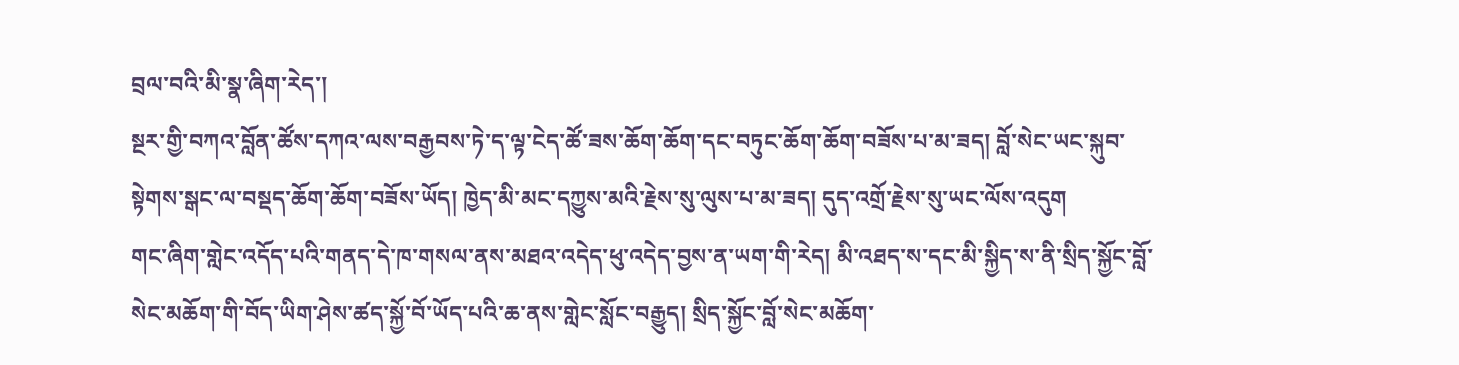བྲལ་བའི་མི་སྣ་ཞིག་རེད་།
སྔར་གྱི་བཀའ་བློན་ཚོས་དཀའ་ལས་བརྒྱབས་ཏེ་ད་ལྟ་ངེད་ཚོ་ཟས་ཆོག་ཆོག་དང་བཏུང་ཆོག་ཆོག་བཟོས་པ་མ་ཟད། བློ་སེང་ཡང་སྐུབ་སྟེགས་སྒང་ལ་བསྡད་ཆོག་ཆོག་བཟོས་ཡོད། ཁྱེད་མི་མང་དཀྱུས་མའི་རྗེས་སུ་ལུས་པ་མ་ཟད། དུད་འགྲོ་རྗེས་སུ་ཡང་ལོས་འདུག
གང་ཞིག་གླེང་འདོད་པའི་གནད་དེ་ཁ་གསལ་ནས་མཐའ་འདེད་ཕུ་འདེད་བྱས་ན་ཡག་གི་རེད། མི་འཐད་ས་དང་མི་སྐྱིད་ས་ནི་སྲིད་སྐྱོང་བློ་སེང་མཆོག་གི་བོད་ཡིག་ཤེས་ཚད་སྐྱོ་བོ་ཡོད་པའི་ཆ་ནས་གླེང་སློང་བརྒྱུད། སྲིད་སྐྱོང་བློ་སེང་མཆོག་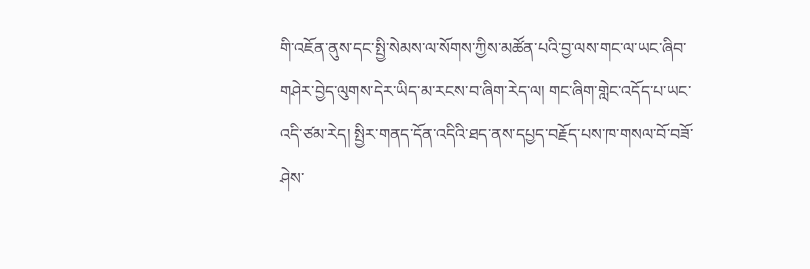གི་འཇོན་ནུས་དང་སྤྱི་སེམས་ལ་སོགས་ཀྱིས་མཚོན་པའི་བྱ་ལས་གང་ལ་ཡང་ཞིབ་གཤེར་བྱེད་ལུགས་དེར་ཡིད་མ་རངས་བ་ཞིག་རེད་ལ། གང་ཞིག་གླེང་འདོད་པ་ཡང་འདི་ཙམ་རེད། སྤྱིར་གནད་དོན་འདིའི་ཐད་ནས་དཔྱད་བརྗོད་པས་ཁ་གསལ་བོ་བཟོ་ཤེས་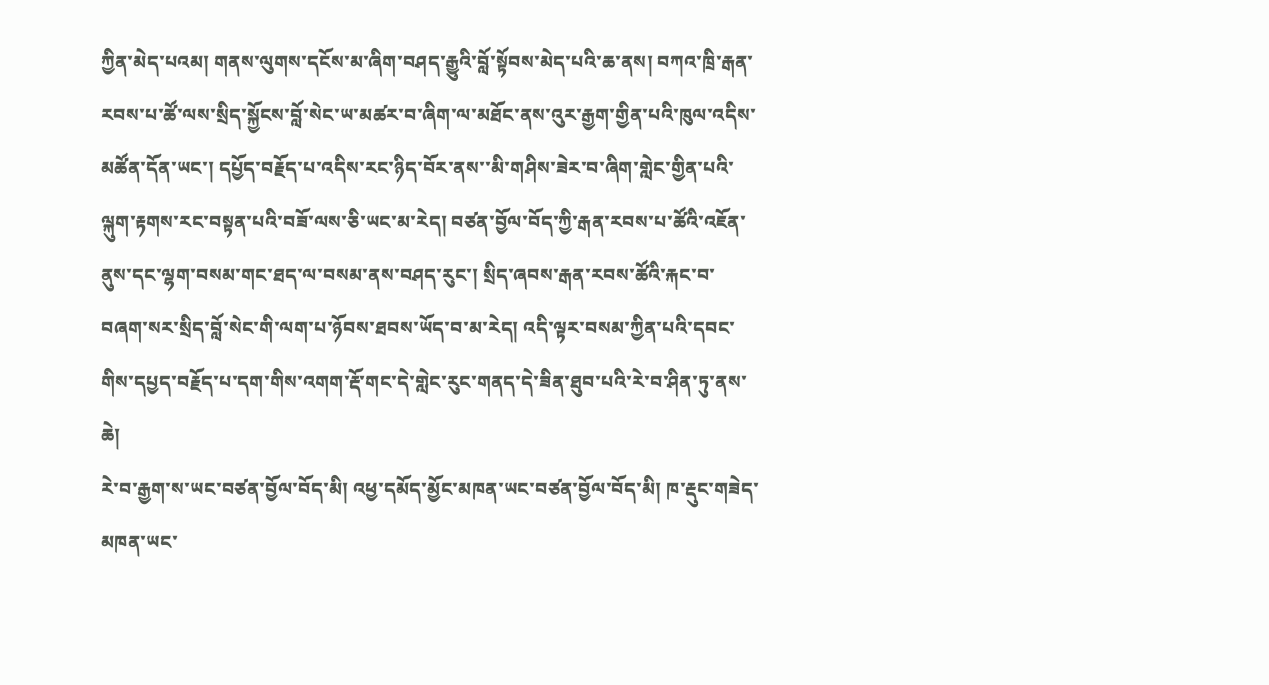ཀྱིན་མེད་པའམ། གནས་ལུགས་དངོས་མ་ཞིག་བཤད་རྒྱུའི་བློ་སྟོབས་མེད་པའི་ཆ་ནས། བཀའ་ཁྲི་རྒན་རབས་པ་ཚོ་ལས་སྲིད་སྐྱོངས་བློ་སེང་ཡ་མཚར་བ་ཞིག་ལ་མཐོང་ནས་འུར་རྒྱག་གྱིན་པའི་ཁུལ་འདིས་མཚོན་དོན་ཡང་། དཔྱོད་བརྗོད་པ་འདིས་རང་ཉིད་བོར་ནས་་མི་གཤིས་ཟེར་བ་ཞིག་གླེང་གྱིན་པའི་ལྐུག་རྟགས་རང་བསྟན་པའི་བཟོ་ལས་ཅི་ཡང་མ་རེད། བཙན་བྱོལ་བོད་ཀྱི་རྒན་རབས་པ་ཚོའི་འཇོན་ནུས་དང་ལྷག་བསམ་གང་ཐད་ལ་བསམ་ནས་བཤད་རུང་། སྲིད་ཞབས་རྒན་རབས་ཚོའི་རྐང་བ་བཞག་སར་སྲིད་བློ་སེང་གི་ལག་པ་ཉོབས་ཐབས་ཡོད་བ་མ་རེད། འདི་ལྟར་བསམ་ཀྱིན་པའི་དབང་གིས་དཔྱད་བརྗོད་པ་དག་གིས་འགག་རྡོ་གང་དེ་གླེང་རུང་གནད་དེ་ཟིན་ཐུབ་པའི་རེ་བ་ཤིན་ཏུ་ནས་ཆེ།
རེ་བ་རྒྱག་ས་ཡང་བཙན་བྱོལ་བོད་མི། འཕྱ་དམོད་མྱོང་མཁན་ཡང་བཙན་བྱོལ་བོད་མི། ཁ་རྡུང་གཟེད་མཁན་ཡང་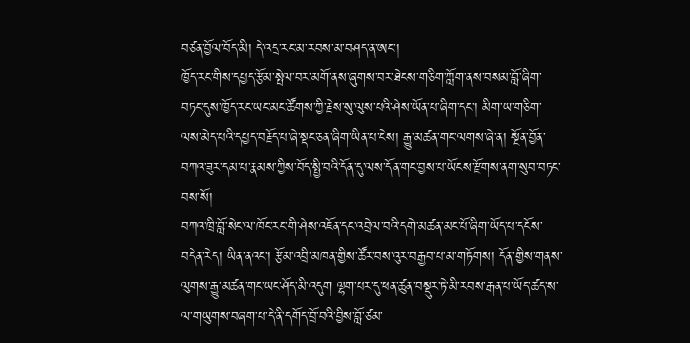བཙན་བྱོལ་བོད་མི། དེ་འདྲ་རང་མ་རབས་མ་བཤད་ན་ཨང་།
ཁྱོད་རང་གིས་དཔྱད་རྩོམ་སྤེལ་བར་མགོ་ནས་ཞུགས་བར་ཐེངས་གཅིག་ཀློག་ནས་བསམ་བློ་ཞིག་བཏང་དུས་ཁྱོད་རང་ཡང་མང་ཚོགས་ཀྱི་རྗེས་སུ་ལུས་པའི་ཤེས་ཡོན་པ་ཞིག་དང་། མིག་ཡ་གཅིག་ལས་མེད་པའི་དཔྱད་བརྗོད་པ་ཞེ་སྡང་ཅན་ཞིག་ཡིན་པ་ངེས། རྒྱུ་མཚན་གང་ལགས་ཞེ་ན། སྔོན་བྱོན་བཀའ་ཟུར་དམ་པ་རྣམས་ཀྱིས་བོད་སྤྱི་བའི་དོན་དུ་ལས་དོན་གང་བྱས་པ་ཡོངས་རྫོགས་ནག་སུབ་བཏང་བས་སོ།
བཀའ་ཁྲི་བློ་སེང་ལ་ཁོང་རང་གི་ཤེས་འཇོན་དང་འབྲེལ་བའི་དགེ་མཚན་མང་པོ་ཞིག་ཡོད་པ་དངོས་བདེན་རེད། ཡིན་ནའང་། རྩོམ་འབྲི་མཁན་གྱིས་ཚོར་བས་འུར་བརྒྱབ་པ་མ་གཏོགས། དོན་གྱིས་གནས་ལུགས་རྒྱུ་མཚན་གང་ཡང་ཤོད་མི་འདུག ལྷག་པར་དུ་ཕན་ཚུན་བསྡུར་ཏེ་མི་རབས་རྒན་པ་ཡོད་ཚད་ས་ལ་གཡུགས་བཞག་པ་དེ་ནི་དགོད་བྲོ་བའི་བྱིས་བློ་ཙམ་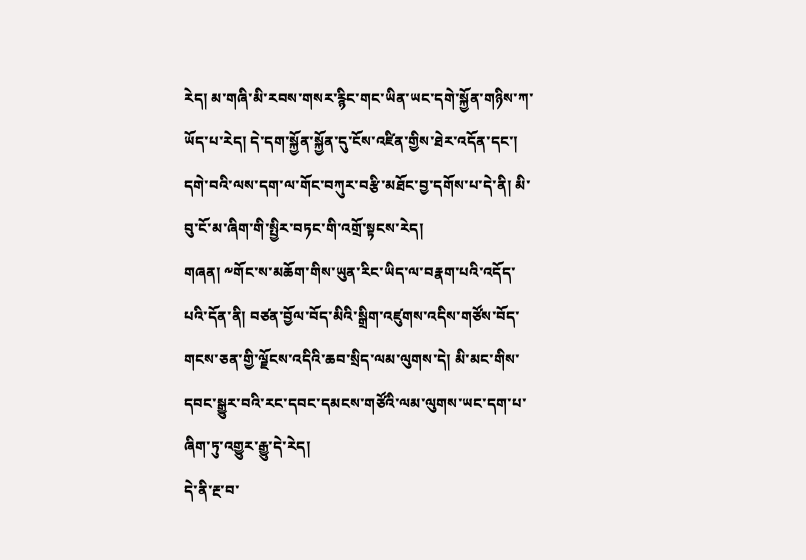རེད། མ་གཞི་མི་རབས་གསར་རྙིང་གང་ཡིན་ཡང་དགེ་སྐྱོན་གཉིས་ཀ་ཡོད་པ་རེད། དེ་དག་སྐྱོན་སྐྱོན་དུ་ངོས་འཛིན་གྱིས་ཐེར་འདོན་དང་། དགེ་བའི་ལས་དག་ལ་གོང་བཀུར་བརྩི་མཐོང་བྱ་དགོས་པ་དེ་ནི། མི་བུ་ངོ་མ་ཞིག་གི་སྤྱིར་བཏང་གི་འགྲོ་སྟངས་རེད།
གཞན། ༸གོང་ས་མཆོག་གིས་ཡུན་རིང་ཡིད་ལ་བརྣག་པའི་འདོད་པའི་དོན་ནི། བཙན་བྱོལ་བོད་མིའི་སྒྲིག་འཛུགས་འདིས་གཙོས་བོད་གངས་ཅན་གྱི་ལྗོངས་འདིའི་ཆབ་སྲིད་ལམ་ལུགས་དེ། མི་མང་གིས་དབང་སྒྱུར་བའི་རང་དབང་དམངས་གཙོའི་ལམ་ལུགས་ཡང་དག་པ་ཞིག་ཏུ་འགྱུར་རྒྱུ་དེ་རེད།
དེ་ནི་རྔ་བ་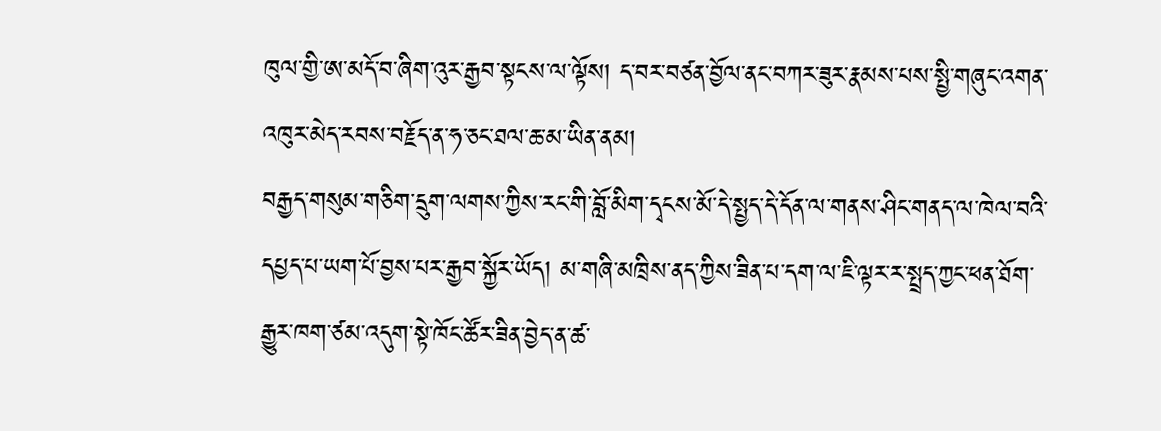ཁུལ་གྱི་ཨ་མདོ་བ་ཞིག་འུར་རྒྱབ་སྟངས་ལ་ལྟོས། ད་བར་བཙན་བྱོལ་ནང་བཀར་ཟུར་རྣམས་པས་སྤྱི་གཞུང་འགན་འཁུར་མེད་རབས་བརྗོད་ན་ཧ་ཅང་ཐལ་ཆ་མ་ཡིན་ནམ།
བརྒྱད་གསུམ་གཅིག་དྲུག་ལགས་ཀྱིས་རང་གི་བློ་མིག་དྭངས་མོ་དེ་སྤྱད་དེ་དོན་ལ་གནས་ཤིང་གནད་ལ་ཁེལ་བའི་དཔྱད་པ་ཡག་པོ་བྱས་པར་རྒྱབ་སྐྱོར་ཡོད། མ་གཞི་མཁྲིས་ནད་ཀྱིས་ཟིན་པ་དག་ལ་ཇི་ལྟར་ར་སྤྲད་ཀྱང་ཕན་ཐོག་རྒྱུར་ཁག་ཙམ་འདུག་སྟེ་ཁོང་ཚོར་ཟིན་བྱེད་ན་ཚ་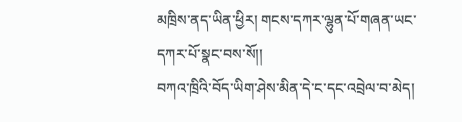མཁྲིས་ནད་ཡིན་ཕྱིར། གངས་དཀར་ལྷུན་པོ་གཞན་ཡང་དཀར་པོ་སྣང་བས་སོ།།
བཀའ་ཁྲིའི་བོད་ཡིག་ཤེས་མིན་དེ་ང་དང་འབྲེལ་བ་མེད།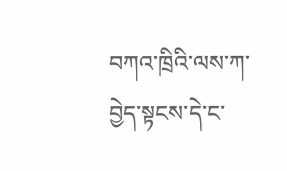བཀའ་ཁྲིའི་ལས་ཀ་བྱེད་སྟངས་དེ་ང་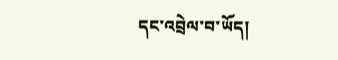དང་འབྲེལ་བ་ཡོད།